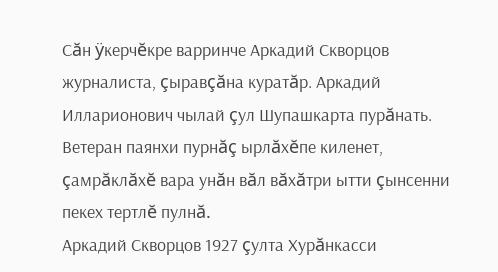Сăн ÿкерчĕкре варринче Аркадий Скворцов журналиста, çыравçăна куратăр. Аркадий Илларионович чылай çул Шупашкарта пурăнать. Ветеран паянхи пурнăç ырлăхĕпе киленет, çамрăклăхĕ вара унăн вăл вăхăтри ытти çынсенни пекех тертлĕ пулнă.
Аркадий Скворцов 1927 çулта Хурăнкасси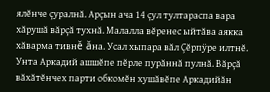ялĕнче çуралнă. Арçын ача 14 çул тултараспа вара хăрушă вăрçă тухнă. Малалла вĕренес ыйтăва аякка хăварма тивнĕ ăна. Усал хыпара вăл Çĕрпÿре илтнĕ. Унта Аркадий ашшĕпе пĕрле пурăннă пулнă. Вăрçă вăхăтĕнчех парти обкомĕн хушăвĕпе Аркадийăн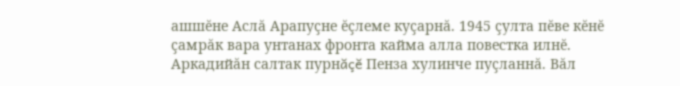ашшĕне Аслă Арапуçне ĕçлеме куçарнă. 1945 çулта пĕве кĕнĕ çамрăк вара унтанах фронта кайма алла повестка илнĕ. Аркадийăн салтак пурнăçĕ Пенза хулинче пуçланнă. Вăл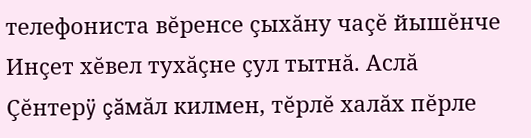телефониста вĕренсе çыхăну чаçĕ йышĕнче Инçет хĕвел тухăçне çул тытнă. Аслă Çĕнтерÿ çăмăл килмен, тĕрлĕ халăх пĕрле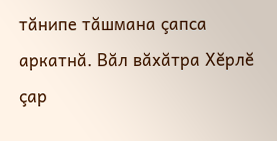тăнипе тăшмана çапса аркатнă. Вăл вăхăтра Хĕрлĕ çар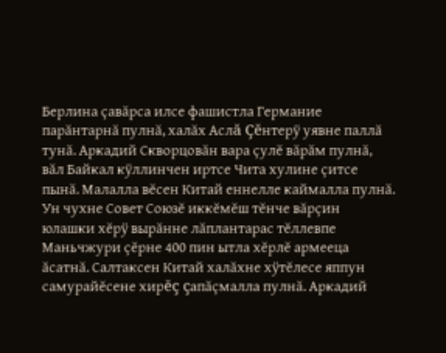Берлина çавăрса илсе фашистла Германие парăнтарнă пулнă, халăх Аслă Çĕнтерÿ уявне паллă тунă. Аркадий Скворцовăн вара çулĕ вăрăм пулнă, вăл Байкал кÿллинчен иртсе Чита хулине çитсе пынă. Малалла вĕсен Китай еннелле каймалла пулнă. Ун чухне Совет Союзĕ иккĕмĕш тĕнче вăрçин юлашки хĕрÿ вырăнне лăплантарас тĕллевпе Маньчжури çĕрне 400 пин ытла хĕрлĕ армееца ăсатнă. Салтаксен Китай халăхне хÿтĕлесе яппун самурайĕсене хирĕç çапăçмалла пулнă. Аркадий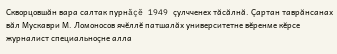Скворцовшăн вара салтак пурнăçĕ 1949 çулчченех тăсăлнă. Çартан таврăнсанах вăл Мускаври М. Ломоносов ячĕллĕ патшалăх университетне вĕренме кĕрсе журналист специальноçне алла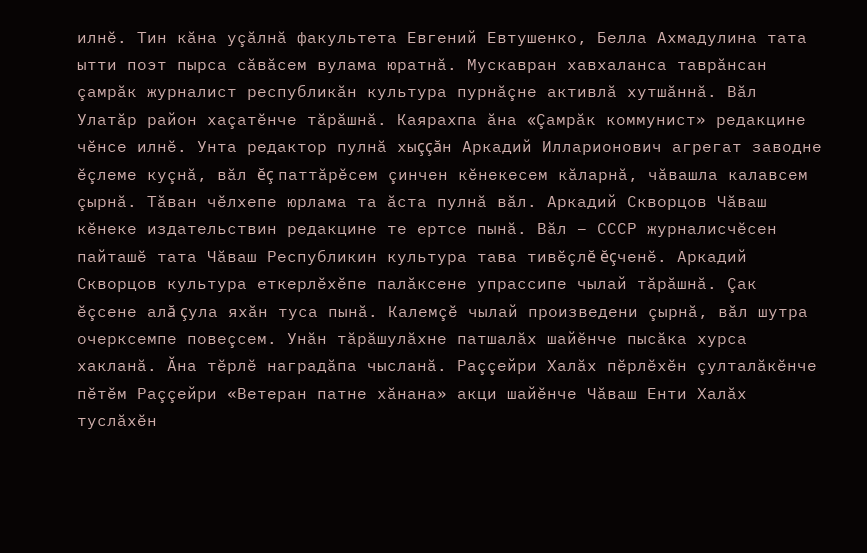илнĕ. Тин кăна уçăлнă факультета Евгений Евтушенко, Белла Ахмадулина тата ытти поэт пырса сăвăсем вулама юратнă. Мускавран хавхаланса таврăнсан çамрăк журналист республикăн культура пурнăçне активлă хутшăннă. Вăл Улатăр район хаçатĕнче тăрăшнă. Каярахпа ăна «Çамрăк коммунист» редакцине чĕнсе илнĕ. Унта редактор пулнă хыççăн Аркадий Илларионович агрегат заводне ĕçлеме куçнă, вăл ĕç паттăрĕсем çинчен кĕнекесем кăларнă, чăвашла калавсем çырнă. Тăван чĕлхепе юрлама та ăста пулнă вăл. Аркадий Скворцов Чăваш кĕнеке издательствин редакцине те ертсе пынă. Вăл – СССР журналисчĕсен пайташĕ тата Чăваш Республикин культура тава тивĕçлĕ ĕçченĕ. Аркадий Скворцов культура еткерлĕхĕпе палăксене упрассипе чылай тăрăшнă. Çак ĕçсене алă çула яхăн туса пынă. Калемçĕ чылай произведени çырнă, вăл шутра очерксемпе повеçсем. Унăн тăрăшулăхне патшалăх шайĕнче пысăка хурса хакланă. Ăна тĕрлĕ наградăпа чысланă. Раççейри Халăх пĕрлĕхĕн çулталăкĕнче пĕтĕм Раççейри «Ветеран патне хăнана» акци шайĕнче Чăваш Енти Халăх туслăхĕн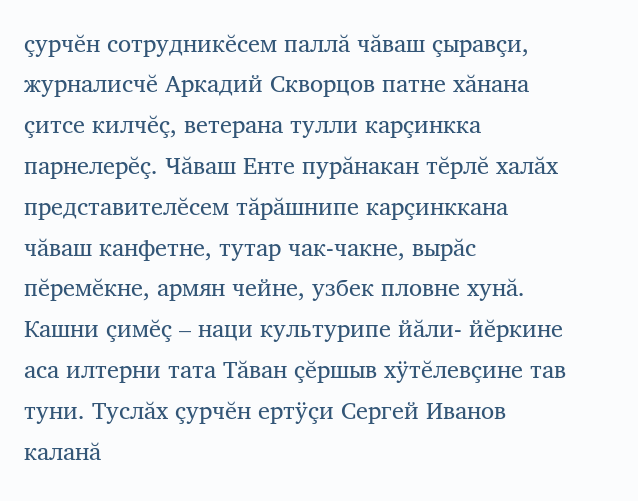çурчĕн сотрудникĕсем паллă чăваш çыравçи, журналисчĕ Аркадий Скворцов патне хăнана çитсе килчĕç, ветерана тулли карçинкка парнелерĕç. Чăваш Енте пурăнакан тĕрлĕ халăх представителĕсем тăрăшнипе карçинккана чăваш канфетне, тутар чак-чакне, вырăс пĕремĕкне, армян чейне, узбек пловне хунă. Кашни çимĕç – наци культурипе йăли- йĕркине аса илтерни тата Тăван çĕршыв хÿтĕлевçине тав туни. Туслăх çурчĕн ертÿçи Сергей Иванов каланă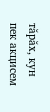тăрăх, кун пек акцисем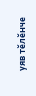уяв тĕлĕнче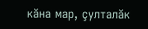кăна мар, çулталăк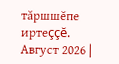тăршшĕпе иртеççĕ.
Август 2026 |